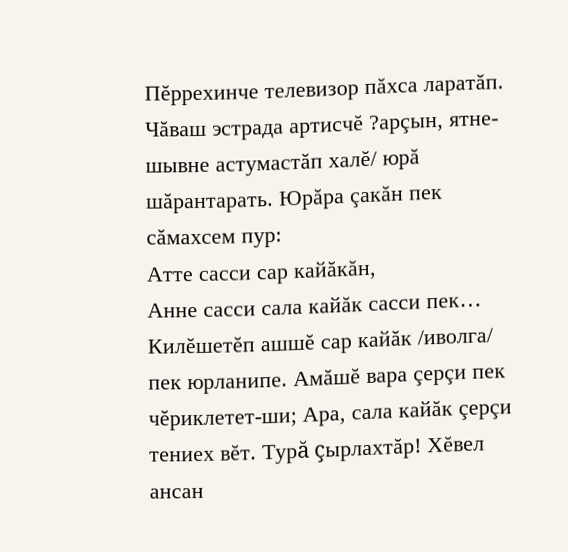Пĕррехинче телевизор пăхса ларатăп. Чăваш эстрада артисчĕ ?арçын, ятне-шывне астумастăп халĕ/ юрă шăрантарать. Юрăра çакăн пек сăмахсем пур:
Атте сасси сар кайăкăн,
Анне сасси сала кайăк сасси пек…
Килĕшетĕп ашшĕ сар кайăк /иволга/ пек юрланипе. Амăшĕ вара çерçи пек чĕриклетет-ши; Ара, сала кайăк çерçи тениех вĕт. Турă çырлахтăр! Хĕвел ансан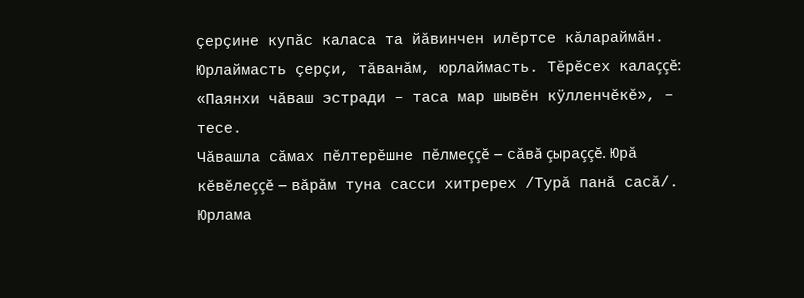çерçине купăс каласа та йăвинчен илĕртсе кăлараймăн. Юрлаймасть çерçи, тăванăм, юрлаймасть. Тĕрĕсех калаççĕ: «Паянхи чăваш эстради – таса мар шывĕн кÿлленчĕкĕ», – тесе.
Чăвашла сăмах пĕлтерĕшне пĕлмеççĕ – сăвă çыраççĕ. Юрă кĕвĕлеççĕ – вăрăм туна сасси хитререх /Турă панă сасă/. Юрлама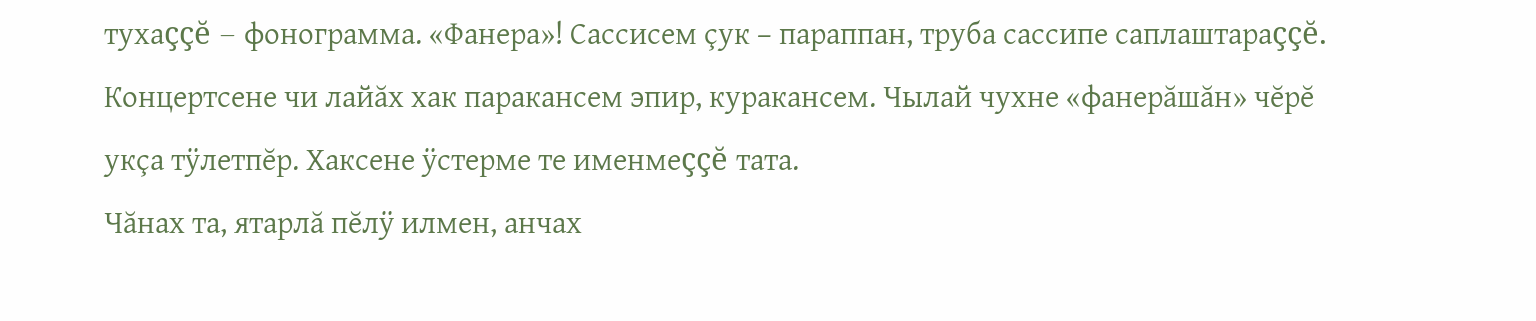тухаççĕ – фонограмма. «Фанера»! Сассисем çук – параппан, труба сассипе саплаштараççĕ.
Концертсене чи лайăх хак паракансем эпир, куракансем. Чылай чухне «фанерăшăн» чĕрĕ укçа тÿлетпĕр. Хаксене ÿстерме те именмеççĕ тата.
Чăнах та, ятарлă пĕлÿ илмен, анчах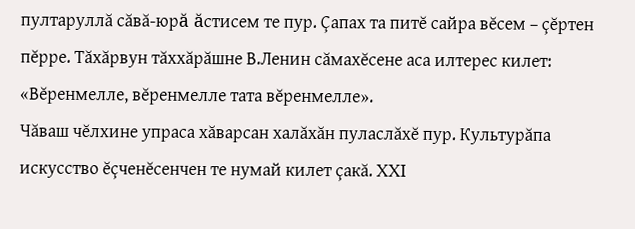пултаруллă сăвă-юрă ăстисем те пур. Çапах та питĕ сайра вĕсем – çĕртен пĕрре. Тăхăрвун тăххăрăшне В.Ленин сăмахĕсене аса илтерес килет: «Вĕренмелле, вĕренмелле тата вĕренмелле».
Чăваш чĕлхине упраса хăварсан халăхăн пуласлăхĕ пур. Культурăпа искусство ĕçченĕсенчен те нумай килет çакă. XXI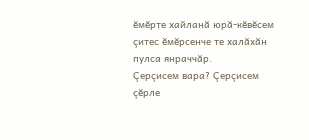ĕмĕрте хайланă юрă-кĕвĕсем çитес ĕмĕрсенче те халăхăн пулса янраччăр.
Çерçисем вара? Çерçисем çĕрле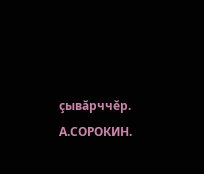çывăрччĕр.
А.СОРОКИН.